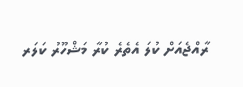ރާއްޖެއަށް ކުލަ އެތެރެ ކުރާ މަޝްހޫރު ކަލަރ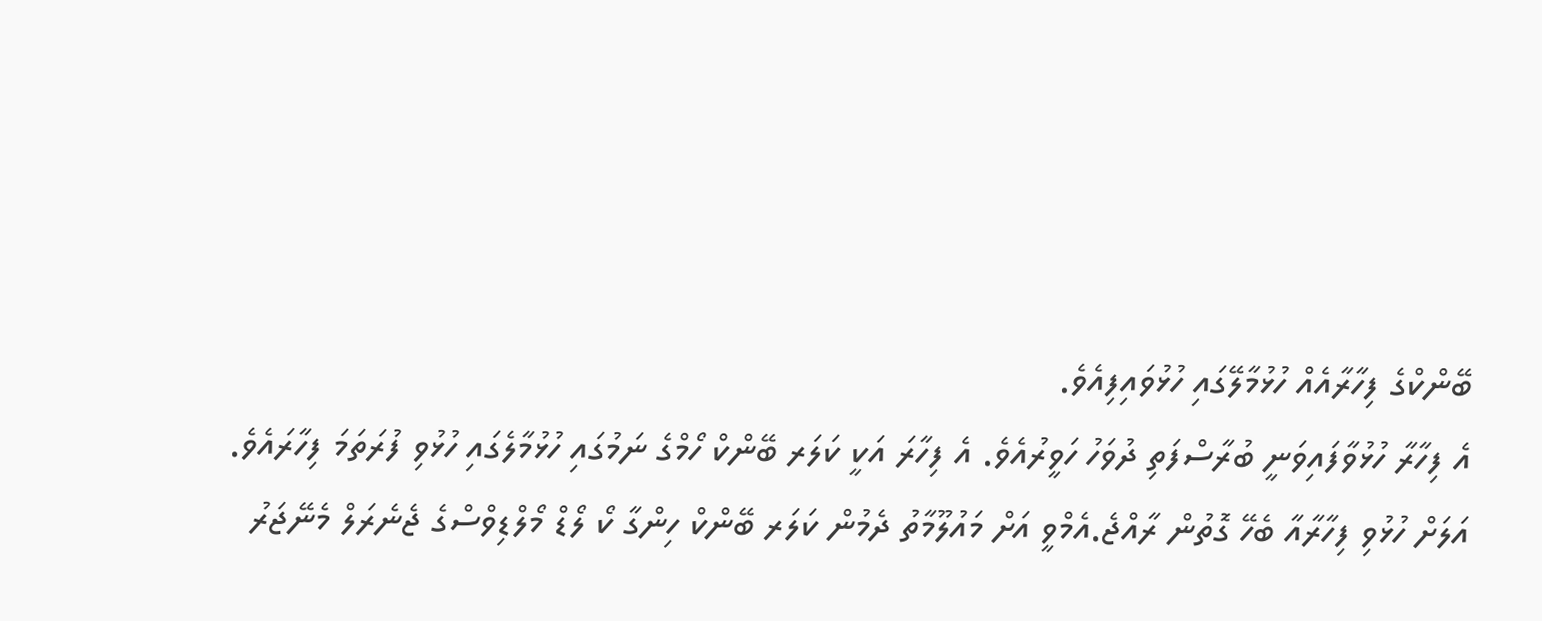ބޭންކްގެ ފިހާރާއެއް ހުޅުމާލޭގައި ހުޅުވައިފިއެވެ.
އެ ފިހާރާ ހުޅުވާފައިވަނީ ބުރާސްފަތި ދުވަހު ހަވީރުއެވެ. އެ ފިހާރަ އަކީ ކަލަރ ބޭންކް ހޯމްގެ ނަމުގައި ހުޅުމާލެގައި ހުޅުވި ފުރަތަމަ ފިހާރައެވެ.
އަލަށް ހުޅުވި ފިހާރާއާ ބެހޭ ގޮތުން ރާއްޖެ.އެމްވީ އަށް މައުލޫމާތު ދެމުން ކަލަރ ބޭންކް ހިންގާ ކޯ ލޯޑް މޯލްޑިވްސްގެ ޖެނެރަލް މެނޭޖަރު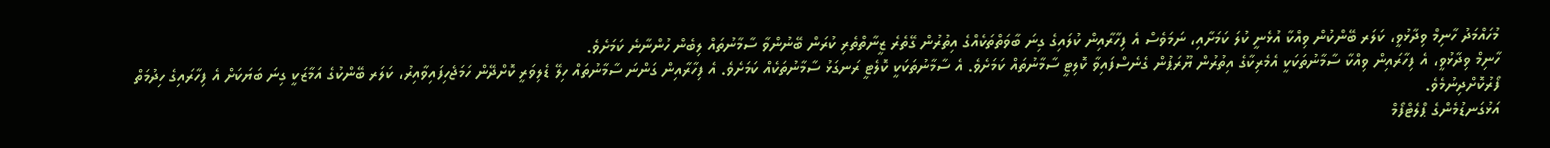މުހައްމަދު ހާނިމް ވިދާޅުވީ، ކަލަރ ބޭންކުން ވިއްކާ އުޅެނީ ކުލަ ކަމަށާއި، ނަމަވެސް އެ ފިހާރާއިން ކުލައިގެ ގިނަ ބާވަތްތަކެއްގެ އިތުރުން ގޭތެރެ ޒީނާތްތެރި ކުރަން ބޭނުންވާ ސާމާނުތައް ލިބެން ހުންނާނެ ކަމަށެވެ.
ހާނިމް ވިދާޅުވީ، އެ ފިހާރައިން ވިއްކާ ސާމާނުތަކަކީ އެމެރިކާގެ އިތުރުން ޔޫރަޕުން ގެނެސްފައިވާ ކޮލިޓީ ސާމާނުތައް ކަމަށެވެ. އެ ސާމާނުތަކަކީ ކޮލެޓީ ރަނގަޅު ސާމާނުތަކެއް ކަމަށެވެ. އެ ފިހާރާއިން ގަންނަ ސާމާނުތައް ހިލޭ ޑެލިވަރީ ކޮށްދޭން ހަމަޖެހިފައިވާއިރު، ކަލަރ ބޭންކުގެ އަމާޒަކީ ގިނަ ބަޔަކަށް އެ ފިހާރައިގެ ހިދުމަތް ފޯރުކޮށްދިނުމެވެ.
އަޅުގަނޑުމެންގެ ޕްލެޓްފޯމް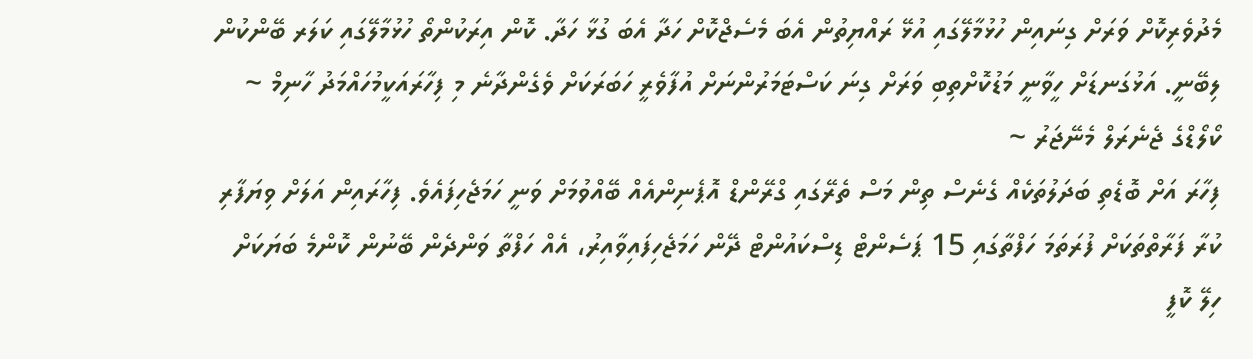މެދުވެރިކޮށް ވަރަށް ގިނައިން ހުޅުމާލޭގައި އުޅޭ ރައްޔިތުން އެބަ މެސެޖްކޮށް ހަދާ އެބަ ގުޅާ ހަދާ. ކޮން އިރަކުންތޯ ހުޅުމާލޭގައި ކަލަރ ބޭންކުން ލިބޭނީ. އަޅުގަނޑަށް ހީވާނީ މަޑުކޮށްތިބި ވަރަށް ގިނަ ކަސްޓަމަރުންނަށް އުފާވެރީ ހަބަރަކަށް ވެގެންދާނެ މި ފިހާރައަކީމުހައްމަދު ހާނިމް ~ ކޯލޯޑްގެ ޖެނެރަލް މެނޭޖަރު ~
ފިހާރަ އަށް ބޮޑެތި ބަދަލުތަކެއް ގެނެސް ތިން މަސް ތެރޭގައި ގްރޭންޑް އޮޕެނިންއެއް ބޭއްވުމަށް ވަނީ ހަމަޖެހިފައެވެ. ފިހާރައިން އަލަށް ވިޔަފާރި ކުރާ ފަރާތްތަކަށް ފުރަތަމަ ހަފްތާގައި 15 ޕަސެންޓް ޑިސްކައުންޓް ދޭން ހަމަޖެހިފައިވާއިރު، އެއް ހަފްތާ ވަންދެން ބޭނުން ކޮންމެ ބަޔަކަށް ހިލޭ ކޮފީ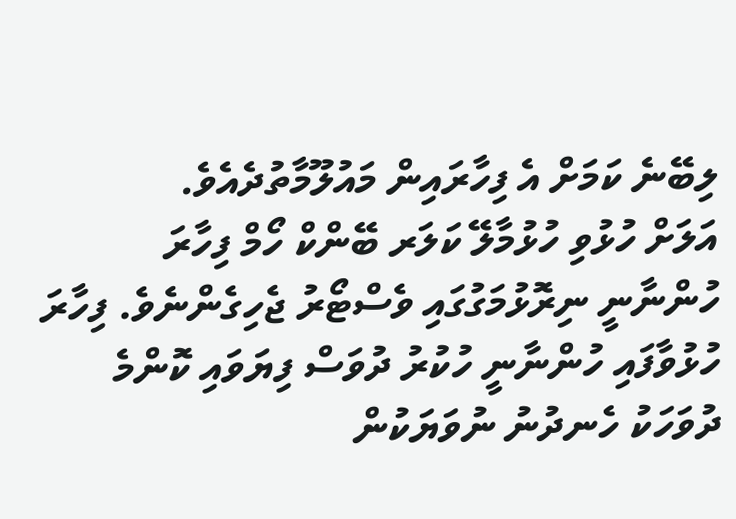ލިބޭނެ ކަމަށް އެ ފިހާރައިން މައުލޫމާތުދެއެވެ.
އަލަށް ހުޅުވި ހުޅުމާލޭ ކަލަރ ބޭންކް ހޯމް ފިހާރަ ހުންނާނީ ނިރޮޅުމަގުގައި ވެސްޓޯރު ޖެހިގެންނެވެ. ފިހާރަ ހުޅުވާފައި ހުންނާނީ ހުކުރު ދުވަސް ފިޔަވައި ކޮންމެ ދުވަހަކު ހެނދުނު ނުވަޔަކުން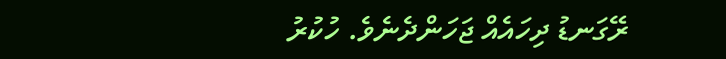ރޭގަނޑު ދިހައެއް ޖަހަންދެނެވެ. ހުކުރު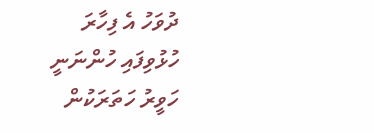ދުވަހު އެ ފިހާރަ ހުޅުވިފައި ހުންނަނީ ހަވީރު ހަތަރަކުން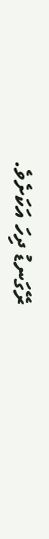ރޭގަނޑު ދިހަ އަކަށެވެ.